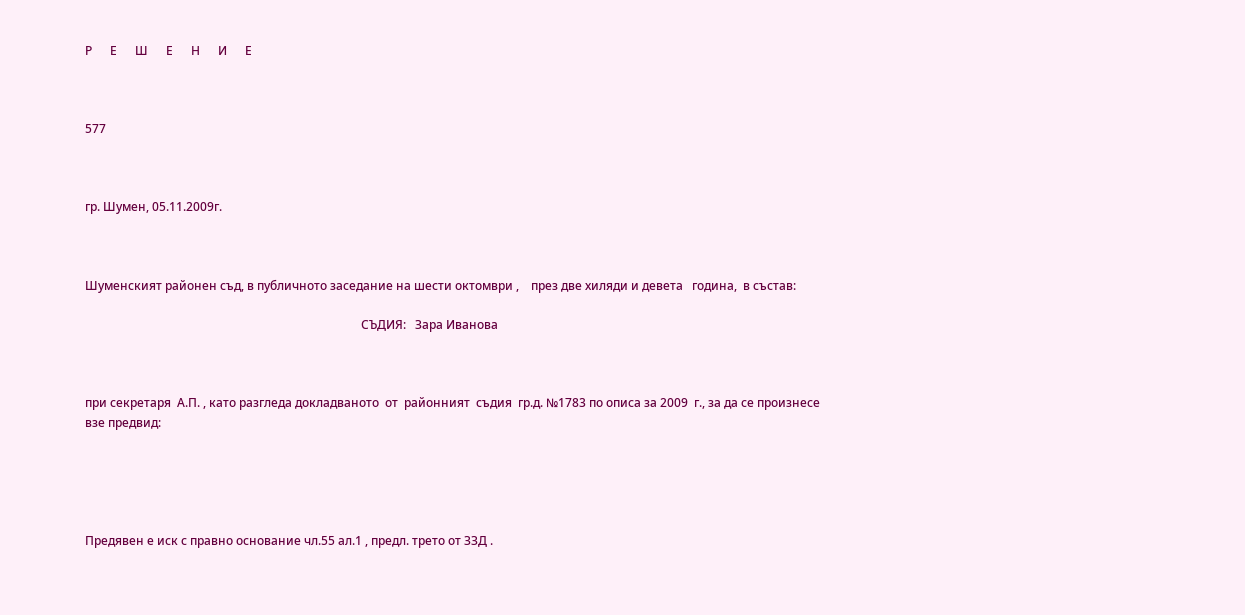Р      Е      Ш      Е      Н      И      Е



577



гр. Шумен, 05.11.2009г.



Шуменският районен съд, в публичното заседание на шести октомври ,    през две хиляди и девета   година,  в състав:

                                                                                            СЪДИЯ:   Зара Иванова



при секретаря  А.П. , като разгледа докладваното  от  районният  съдия  гр.д. №1783 по описа за 2009  г., за да се произнесе взе предвид:





Предявен е иск с правно основание чл.55 ал.1 , предл. трето от ЗЗД .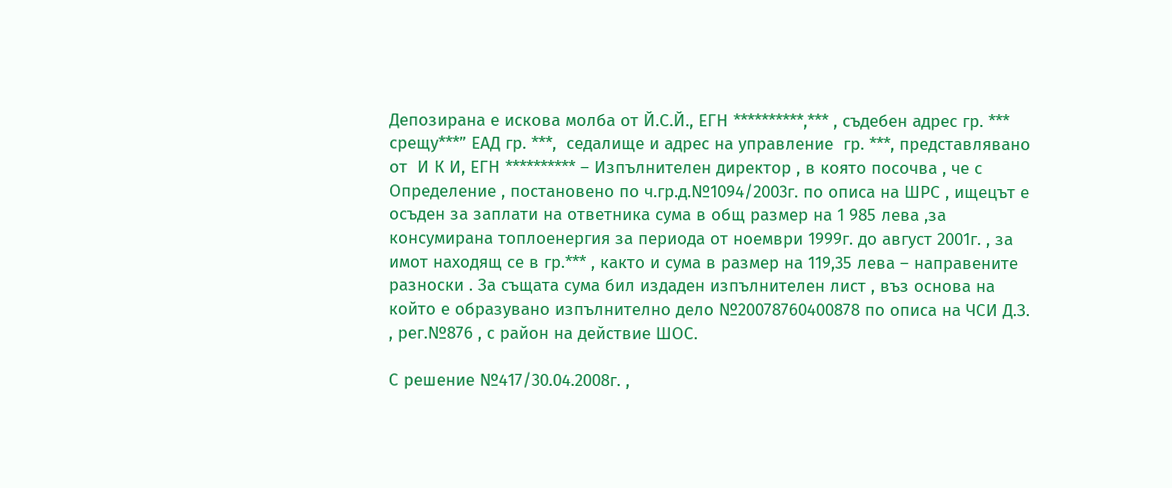Депозирана е искова молба от Й.С.Й., ЕГН **********,*** , съдебен адрес гр. ***  срещу***” ЕАД гр. ***,  седалище и адрес на управление  гр. ***, представлявано от  И К И, ЕГН ********** – Изпълнителен директор , в която посочва , че с Определение , постановено по ч.гр.д.№1094/2003г. по описа на ШРС , ищецът е осъден за заплати на ответника сума в общ размер на 1 985 лева ,за консумирана топлоенергия за периода от ноември 1999г. до август 2001г. , за имот находящ се в гр.*** , както и сума в размер на 119,35 лева – направените разноски . За същата сума бил издаден изпълнителен лист , въз основа на който е образувано изпълнително дело №20078760400878 по описа на ЧСИ Д.З. , рег.№876 , с район на действие ШОС.

С решение №417/30.04.2008г. ,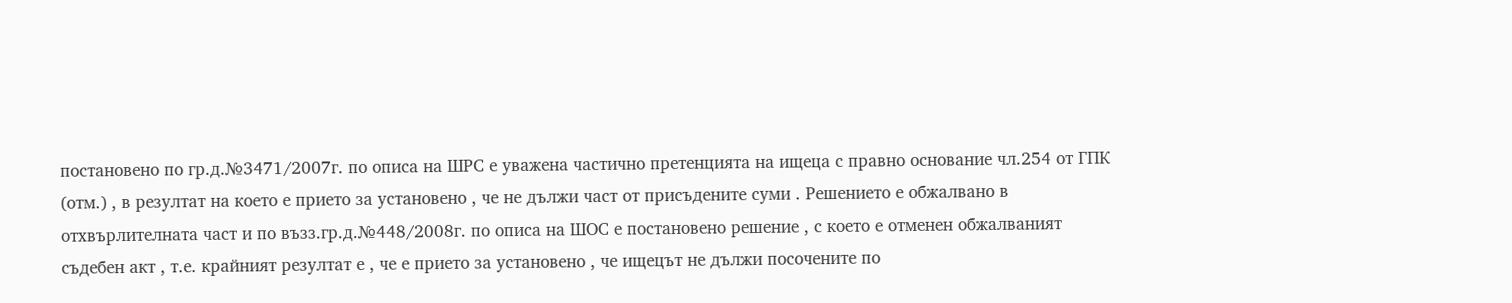постановено по гр.д.№3471/2007г. по описа на ШРС е уважена частично претенцията на ищеца с правно основание чл.254 от ГПК (отм.) , в резултат на което е прието за установено , че не дължи част от присъдените суми . Решението е обжалвано в отхвърлителната част и по възз.гр.д.№448/2008г. по описа на ШОС е постановено решение , с което е отменен обжалваният съдебен акт , т.е. крайният резултат е , че е прието за установено , че ищецът не дължи посочените по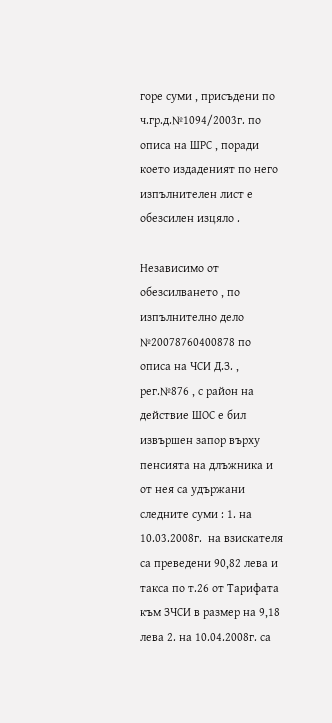горе суми , присъдени по ч.гр.д.№1094/2003г. по описа на ШРС , поради което издаденият по него изпълнителен лист е обезсилен изцяло .

Независимо от обезсилването , по изпълнително дело №20078760400878 по описа на ЧСИ Д.З. , рег.№876 , с район на действие ШОС е бил извършен запор върху пенсията на длъжника и от нея са удържани следните суми : 1. на 10.03.2008г.  на взискателя са преведени 90,82 лева и такса по т.26 от Тарифата към ЗЧСИ в размер на 9,18 лева 2. на 10.04.2008г. са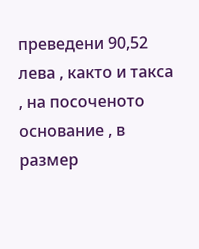преведени 90,52 лева , както и такса , на посоченото основание , в размер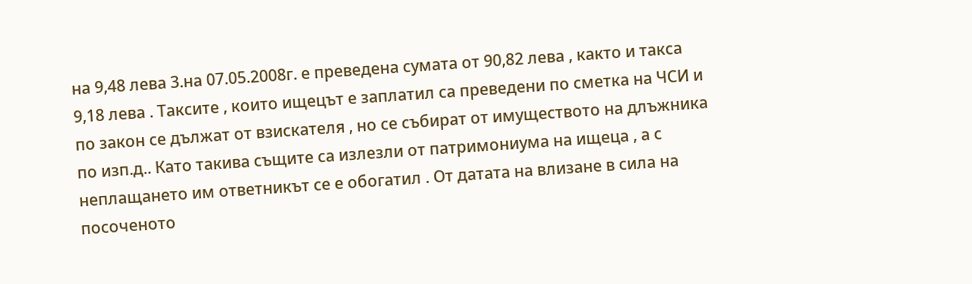на 9,48 лева 3.на 07.05.2008г. е преведена сумата от 90,82 лева , както и такса 9,18 лева . Таксите , които ищецът е заплатил са преведени по сметка на ЧСИ и по закон се дължат от взискателя , но се събират от имуществото на длъжника по изп.д.. Като такива същите са излезли от патримониума на ищеца , а с неплащането им ответникът се е обогатил . От датата на влизане в сила на посоченото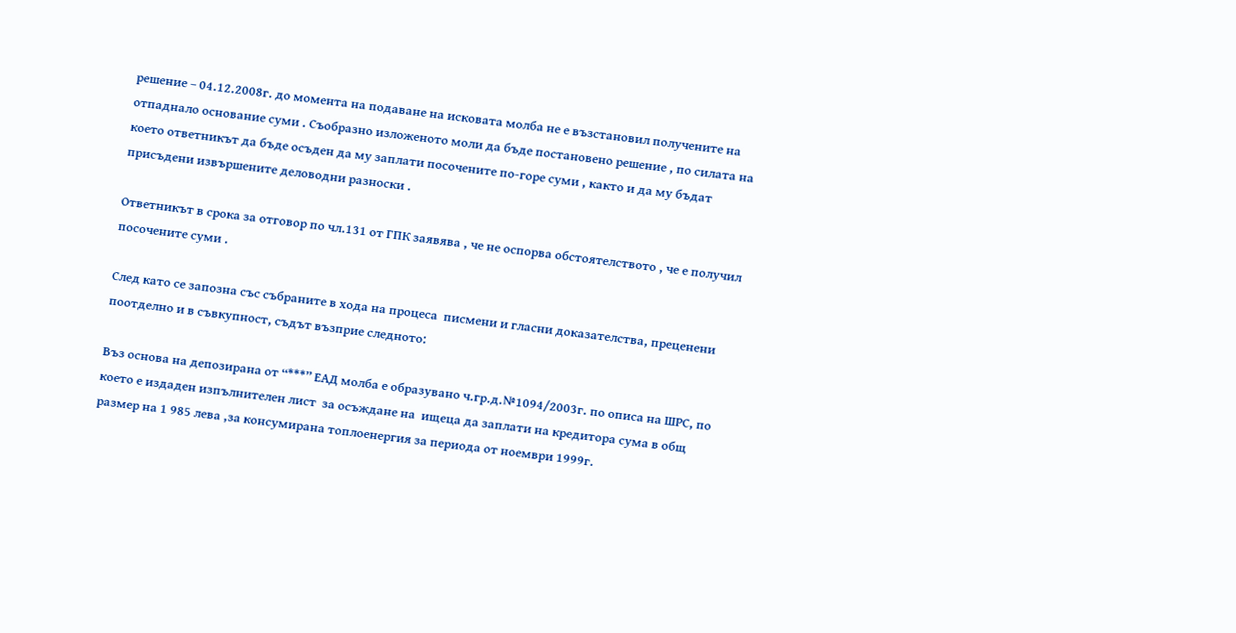решение – 04.12.2008г. до момента на подаване на исковата молба не е възстановил получените на отпаднало основание суми . Съобразно изложеното моли да бъде постановено решение , по силата на което ответникът да бъде осъден да му заплати посочените по-горе суми , както и да му бъдат присъдени извършените деловодни разноски .

Ответникът в срока за отговор по чл.131 от ГПК заявява , че не оспорва обстоятелството , че е получил посочените суми .

След като се запозна със събраните в хода на процеса  писмени и гласни доказателства, преценени поотделно и в съвкупност, съдът възприе следното:

Въз основа на депозирана от “***” ЕАД молба е образувано ч.гр.д.№1094/2003г. по описа на ШРС, по което е издаден изпълнителен лист  за осъждане на  ищеца да заплати на кредитора сума в общ размер на 1 985 лева ,за консумирана топлоенергия за периода от ноември 1999г.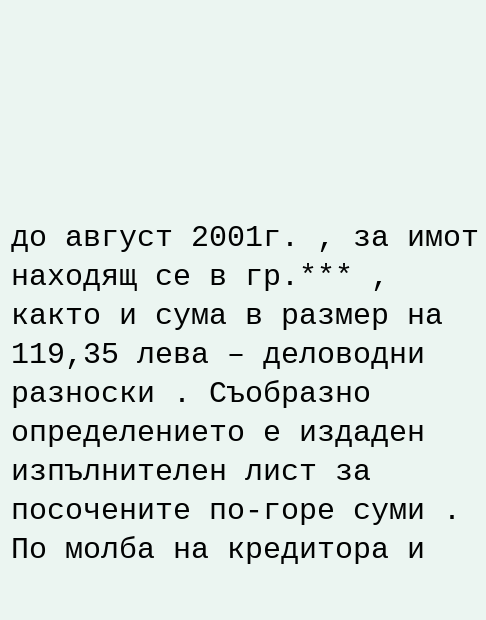до август 2001г. , за имот находящ се в гр.*** , както и сума в размер на 119,35 лева – деловодни разноски . Съобразно определението е издаден изпълнителен лист за посочените по-горе суми .  По молба на кредитора и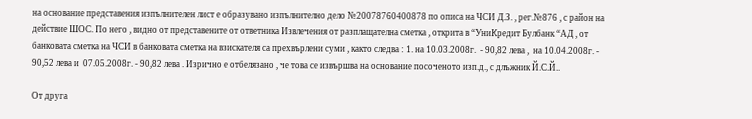на основание представения изпълнителен лист е образувано изпълнително дело №20078760400878 по описа на ЧСИ Д.З. , рег.№876 , с район на действие ШОС. По него , видно от представените от ответника Извлечения от разплащателна сметка , открита в “УниКредит Булбанк “АД , от банковата сметка на ЧСИ в банковата сметка на взискателя са прехвърлени суми , както следва : 1. на 10.03.2008г.  - 90,82 лева ,  на 10.04.2008г. - 90,52 лева и  07.05.2008г. - 90,82 лева . Изрично е отбелязано , че това се извършва на основание посоченото изп.д., с длъжник Й.С.Й..

От друга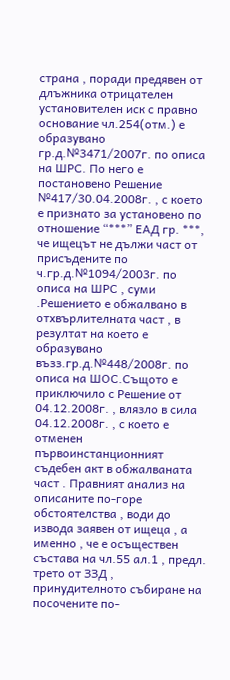страна , поради предявен от длъжника отрицателен установителен иск с правно основание чл.254(отм.) е образувано гр.д.№3471/2007г. по описа на ШРС. По него е постановено Решение  №417/30.04.2008г. , с което е признато за установено по отношение “***” ЕАД гр. ***, че ищецът не дължи част от присъдените по ч.гр.д.№1094/2003г. по описа на ШРС , суми .Решението е обжалвано в отхвърлителната част , в резултат на което е образувано възз.гр.д.№448/2008г. по описа на ШОС.Същото е приключило с Решение от 04.12.2008г. , влязло в сила 04.12.2008г. , с което е отменен първоинстанционният съдебен акт в обжалваната част . Правният анализ на описаните по-горе обстоятелства , води до извода заявен от ищеца , а именно , че е осъществен състава на чл.55 ал.1 , предл. трето от ЗЗД ,  принудителното събиране на посочените по-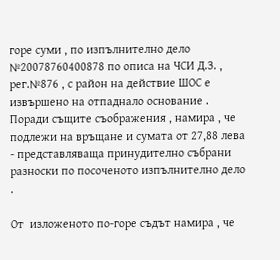горе суми , по изпълнително дело №20078760400878 по описа на ЧСИ Д.З. , рег.№876 , с район на действие ШОС е извършено на отпаднало основание . Поради същите съображения , намира , че подлежи на връщане и сумата от 27,88 лева - представляваща принудително събрани разноски по посоченото изпълнително дело .

От  изложеното по-горе съдът намира , че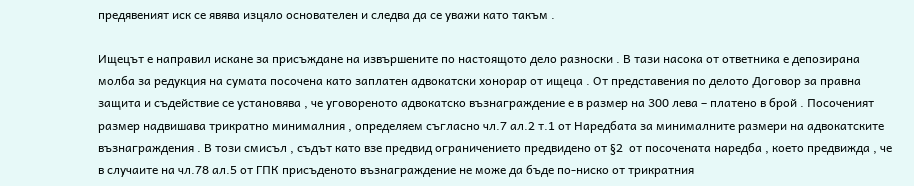предявеният иск се явява изцяло основателен и следва да се уважи като такъм .

Ищецът е направил искане за присъждане на извършените по настоящото дело разноски . В тази насока от ответника е депозирана молба за редукция на сумата посочена като заплатен адвокатски хонорар от ищеца . От представения по делото Договор за правна защита и съдействие се установява , че уговореното адвокатско възнаграждение е в размер на 300 лева – платено в брой . Посоченият размер надвишава трикратно минималния , определяем съгласно чл.7 ал.2 т.1 от Наредбата за минималните размери на адвокатските възнаграждения . В този смисъл , съдът като взе предвид ограничението предвидено от §2  от посочената наредба , което предвижда , че в случаите на чл.78 ал.5 от ГПК присъденото възнаграждение не може да бъде по-ниско от трикратния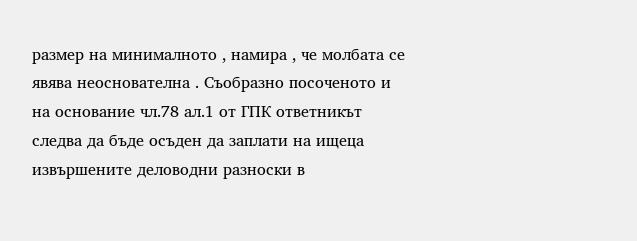размер на минималното , намира , че молбата се явява неоснователна . Съобразно посоченото и на основание чл.78 ал.1 от ГПК ответникът следва да бъде осъден да заплати на ищеца извършените деловодни разноски в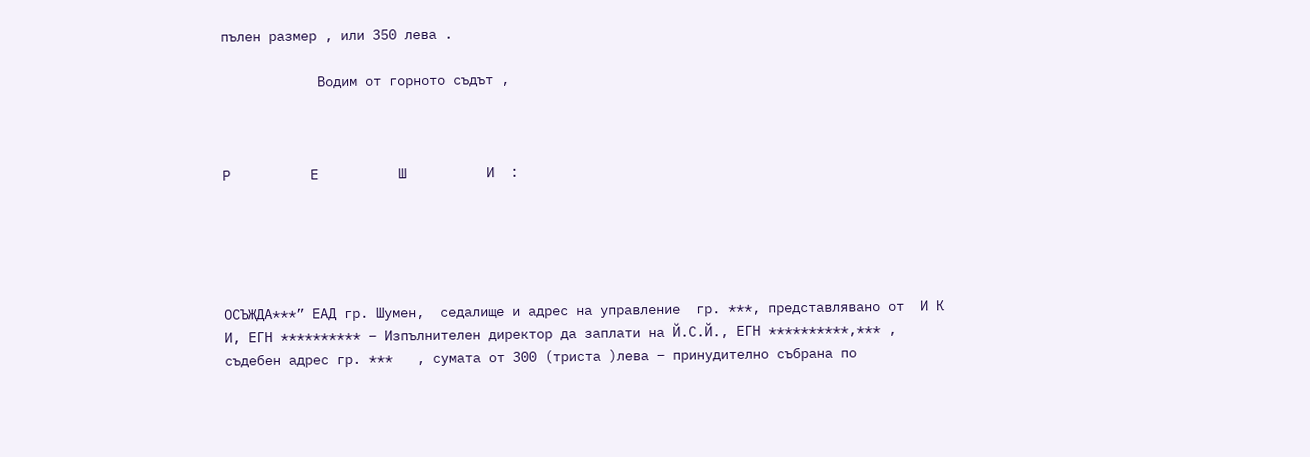пълен размер , или 350 лева .

            Водим от горното съдът ,



Р          Е          Ш          И  :





ОСЪЖДА***” ЕАД гр. Шумен,  седалище и адрес на управление  гр. ***, представлявано от  И К И, ЕГН ********** – Изпълнителен директор да заплати на Й.С.Й., ЕГН **********,*** , съдебен адрес гр. ***   , сумата от 300 (триста )лева – принудително събрана по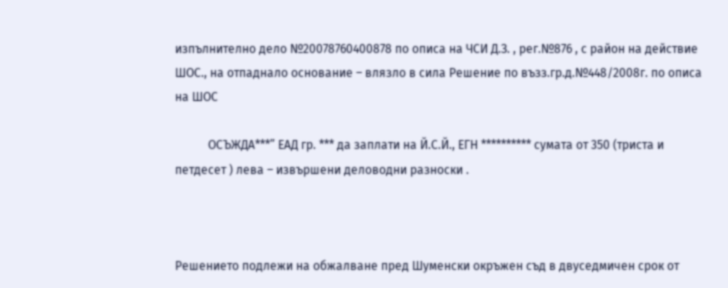изпълнително дело №20078760400878 по описа на ЧСИ Д.З. , рег.№876 , с район на действие ШОС., на отпаднало основание – влязло в сила Решение по възз.гр.д.№448/2008г. по описа на ШОС

           ОСЪЖДА***” ЕАД гр. *** да заплати на Й.С.Й., ЕГН ********** сумата от 350 (триста и петдесет ) лева – извършени деловодни разноски .



Решението подлежи на обжалване пред Шуменски окръжен съд в двуседмичен срок от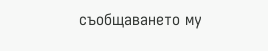съобщаването му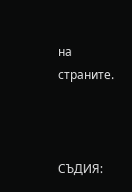на страните.



СЪДИЯ: